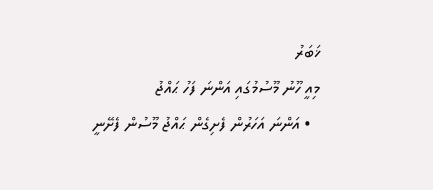ޚަބަރު
މިއީ ހޫނު މޫސުމުގައި އަންނަ ފަހު ޙައްޖު
  • އަންނަ އަހަރުން ފެށިގެން ޙައްޖު މޫސުން ފެށޭނީ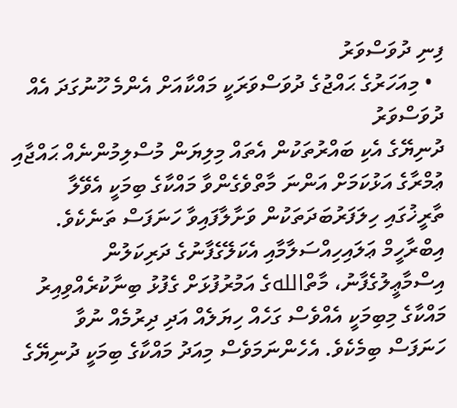ފިނި ދުވަސްވަރު
  • މިއަހަރުގެ ޙައްޖުގެ ދުވަސްވަރަކީ މައްކާއަށް އެންމެ ހޫނުގަދަ އެއް ދުވަސްވަރު
ދުނިޔޭގެ އެކި ބައްރުތަކުން އެތައް މިލިޔަން މުސްލިމުންނެއް ޙައްޖާއި ޢުމްރާގެ އަޅުކަމަށް އަންނަ މާތްވެގެންވާ މައްކާގެ ބިމަކީ އެވޭލާ ތާރީޚުގައި ހިލަފަރުބަދަތަކުން ވަށާލާފައިވާ ހަނަފަސް ތަނެކެވެ. އިބްރާހީމް ޢަލައިހިއްސަލާމާއި އެކަލޭގެފާނުގެ ދަރިކަލުން އިސްމާޢީލުގެފާނު، މާތްاللهގެ އަމުރުފުޅަށް ގެފުޅު ބިނާކުރެއްވިއިރު މައްކާގެ މިބިމަކީ އެއްވެސް ގަހެއް ހިޔަލެއް އަދި ދިރުމެއް ނުވާ ހަނަފަސް ބިމެކެވެ. އެހެންނަމަވެސް މިއަދު މައްކާގެ ބިމަކީ ދުނިޔޭގެ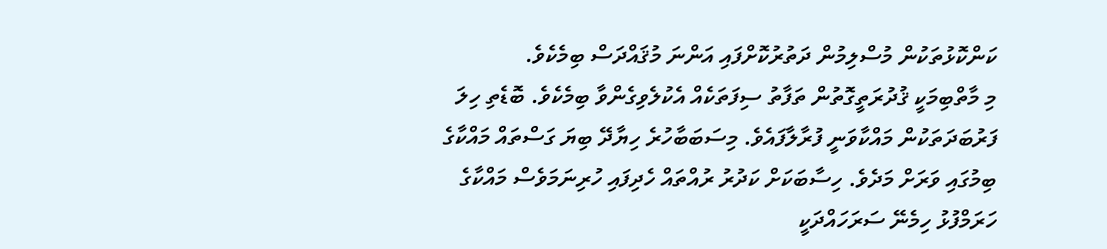ކަންކޮޅުތަކުން މުސްލިމުން ދަތުރުކޮށްފައި އަންނަ މުޤައްދަސް ބިމެކެވެ.
މި މާތްބިމަކީ ޤުދުރަތީގޮތުން ތަފާތު ސިފަތަކެއް އެކުލެވިގެންވާ ބިމެކެވެ. ބޮޑެތި ހިލަ ފަރުބަދަތަކުން މައްކާވަނީ ފުރާލާފައެވެ. މިސަބަބާހުރެ ހިޔާދޭ ބިޔަ ގަސްތައް މައްކާގެ ބިމުގައި ވަރަށް މަދެވެ. ހިސާބަކަށް ކަދުރު ރުއްތައް ހެދިފައި ހުރިނަމަވެސް މައްކާގެ ހަރަމްފުޅު ހިމެނޭ ސަރަހައްދަކީ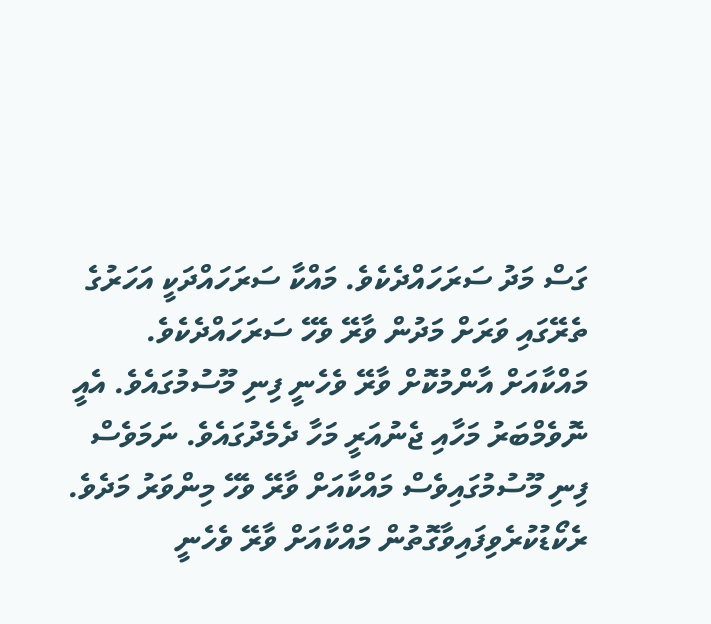ގަސް މަދު ސަރަހައްދެކެވެ. މައްކާ ސަރަހައްދަކީ އަހަރުގެ ތެރޭގައި ވަރަށް މަދުން ވާރޭ ވެހޭ ސަރަހައްދެކެވެ. މައްކާއަށް އާންމުކޮށް ވާރޭ ވެހެނީ ފިނި މޫސުމުގައެވެ. އެއީ ނޮވެމްބަރު މަހާއި ޖެނުއަރީ މަހާ ދެމެދުގައެވެ. ނަމަވެސް ފިނި މޫސުމުގައިވެސް މައްކާއަށް ވާރޭ ވެހޭ މިންވަރު މަދެވެ.
ރެކޯޑުކުރެވިފައިވާގޮތުން މައްކާއަށް ވާރޭ ވެހެނީ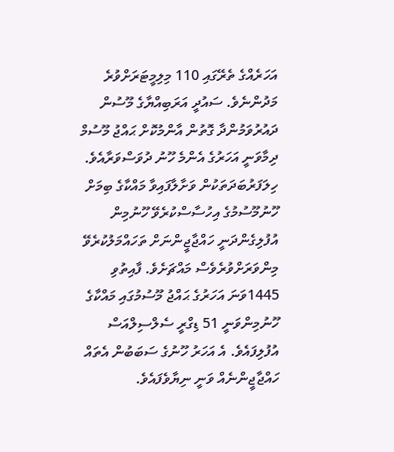އަހަރެއްގެ ތެރޭގައި 110 މިލިމީޓަރަށްވުރެ މަދުންނެވެ. ސައުދީ އަރަބިއްޔާގެ މޫސުން ދައުރުވަމުންދާ ގޮތުން އާންމުކޮށް ޙައްޖު މޫސުމް ދިމާވަނީ އަހަރުގެ އެންމެ ހޫނު ދުވަސްވަރާއެވެ.
ހިލަފަރުބަދަތަކުން ވަށާލާފައިވާ މައްކާގެ ބިމަށް ހޫނުމޫސުމުގެ އިހުސާސްކުރެވޭ ހޫނުމިން އުފުލިގެންދަނީ ހައްޖާޖީންނަށް ތަހައްމަލުކުރެވޭ މިންވަރަށްވުރެވެސް މައްޗަށެވެ. ފާއިތުވި 1445ވަނަ އަހަރުގެ ޙައްޖު މޫސުމުގައި މައްކާގެ ހޫނުމިންވަނީ 51 ޑިގްރީ ސެލްސިލްއަސް އުފުލިފައެވެ. އެ އަހަރު ހޫނުގެ ސަބަބުން އެތައް ހައްޖާޖީންނެއް ވަނީ ނިޔާވެފައެވެ.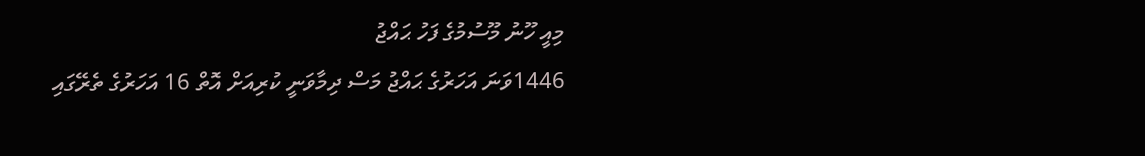މިއީ ހޫނު މޫސުމުގެ ފަހު ޙައްޖު
1446ވަނަ އަހަރުގެ ޙައްޖު މަސް ދިމާވަނީ ކުރިއަށް އޮތް 16 އަހަރުގެ ތެރޭގައި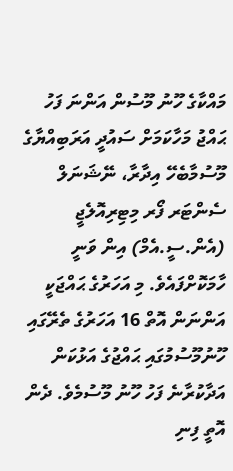މައްކާގެ ހޫނު މޫސުން އަންނަ ފަހު ޙައްޖު މަހާކަމަށް ސައުދީ އަރަބިއްޔާގެ މޫސުމާބެހޭ އިދާރާ، ނޭޝަނަލް ސެންޓަރ ފޯރ މިޓިރިއޮލެޖީ (އެން.ސީ.އެމް) އިން ވަނީ ހާމަކޮށްފައެވެ. މި އަހަރުގެ ޙައްޖަކީ އަންނަން އޮތް 16 އަހަރުގެ ތެރޭގައި ހޫނުމޫސުމުގައި ޙައްޖުގެ އަޅުކަން އަދާކުރާނެ ފަހު ހޫނު މޫސުމެވެ. ދެން އޮތީ ފިނި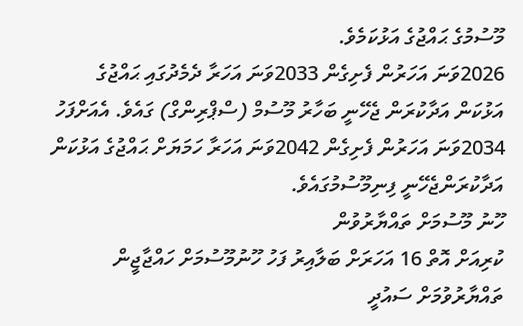މޫސުމުގެ ޙައްޖުގެ އަޅުކަމެވެ.
2026ވަނަ އަހަރުން ފެށިގެން 2033ވަނަ އަހަރާ ދެމެދުގައި ޙައްޖުގެ އަޅުކަން އަދާކުރަން ޖެހޭނީ ބަހާރު މޫސުމް (ސްޕްރިންގް) ގައެވެ. އެއަށްފަހު 2034ވަނަ އަހަރުން ފެށިގެން 2042ވަނަ އަހަރާ ހަމަޔަށް ޙައްޖުގެ އަޅުކަން އަދާކުރަންޖެހޭނީ ފިނިމޫސުމުގައެވެ.
ހޫނު މޫސުމަށް ތައްޔާރުވުން
ކުރިއަށް އޮތް 16 އަހަރަށް ބަލާއިރު ފަހު ހޫނުމޫސުމަށް ހައްޖާޖީން ތައްޔާރުވުމަށް ސައުދީ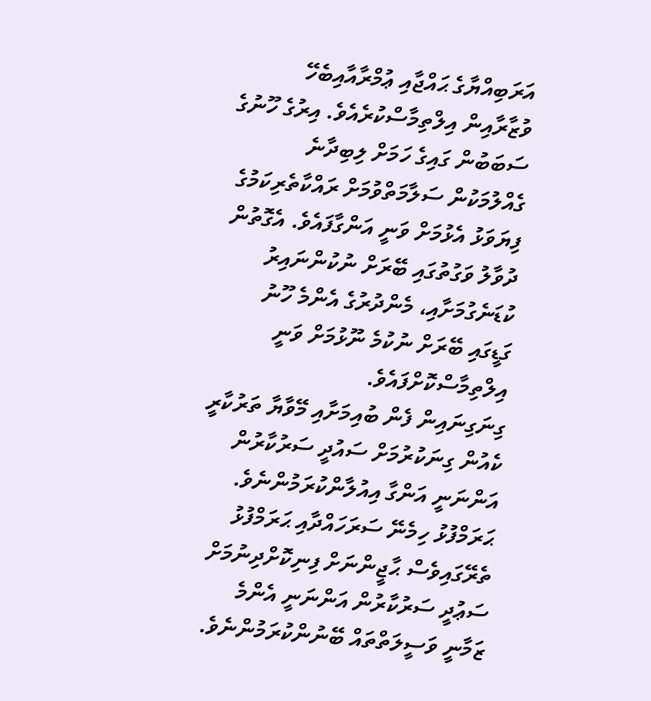އަރަބިއްޔާގެ ޙައްޖާއި ޢުމްރާއާއިބެހޭ ވުޒާރާއިން އިލްތިމާސްކުރެއެވެ. އިރުގެ ހޫނުގެ ސަބަބުން ގައިގެ ހަމަށް ލިބިދާނެ ގެއްލުމަކުން ސަލާމަތްވުމަށް ރައްކާތެރިކަމުގެ ފިޔަވަޅު އެޅުމަށް ވަނީ އަންގާފައެވެ. އެގޮތުން ދުވާލު ވަގުތުގައި ބޭރަށް ނުކުންނައިރު ކުޑަނެގުމަށާއި، މެންދުރުގެ އެންމެ ހޫނު ގަޑީގައި ބޭރަށް ނުކުމެ ނޫޅުމަށް ވަނީ އިލްތިމާސްކޮށްފައެވެ.
ގިނަގިނައިން ފެން ބުއިމަށާއި މޭވާޔާ ތަރުކާރީ ކެއުން ގިނަކުރުމަށް ސައުދީ ސަރުކާރުން އަންނަނީ އަންގާ އިއުލާންކުރަމުންނެވެ. ޙަރަމްފުޅު ހިމެނޭ ސަރަހައްދާއި ޙަރަމްފުޅު ތެރޭގައިވެސް ޙާޖީންނަށް ފިނިކޮށްދިނުމަށް ސަޢުދީ ސަރުކާރުން އަންނަނީ އެންމެ ޒަމާނީ ވަސީލަތްތައް ބޭނުންކުރަމުންނެވެ.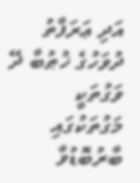އަދި ޢަރަފާތު ދުވަހުގެ ޚުޠުބާ ދޭ ވަގުތަކީ މަގުތަކުގައި ބާރުބޮޑުވާ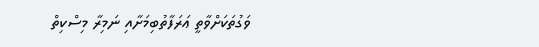ވަގުތަކަށްވާތީ ޢަރަފާތުބިމަށާއި ނަމިރާ މިސްކިތް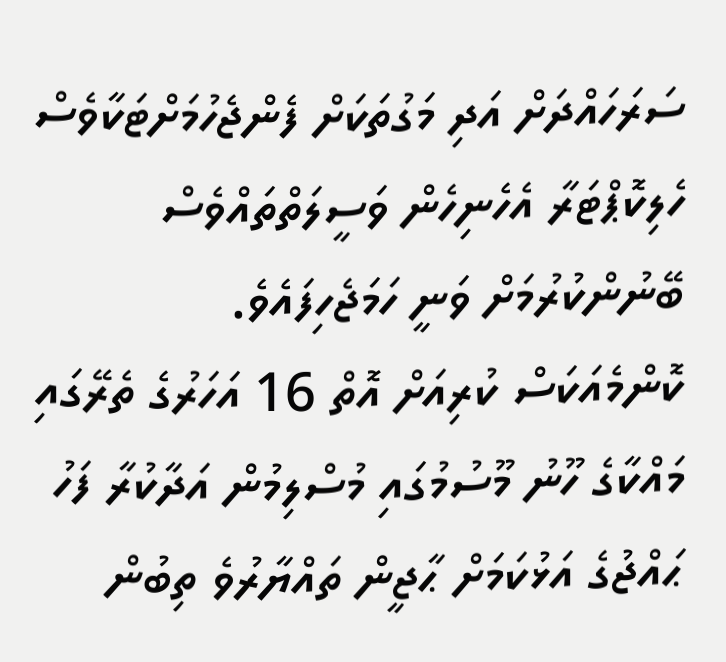ސަރަހައްދަށް އަދި މަގުތަކަށް ފެންޖެހުމަށްޓަކާވެސް ހެލިކޮޕްޓަރާ އެހެނިހެން ވަސީލަތްތައްވެސް ބޭނުންކުރުމަށް ވަނީ ހަމަޖެހިފައެވެ.
ކޮންމެއަކަސް ކުރިއަށް އޮތް 16 އަހަރުގެ ތެރޭގައި މައްކާގެ ހޫނު މޫސުމުގައި މުސްލިމުން އަދާކުރާ ފަހު ޙައްޖުގެ އަޅުކަމަށް ޙާޖީން ތައްޔާރުވެ ތިބުން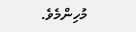މުހިންމެވެ.